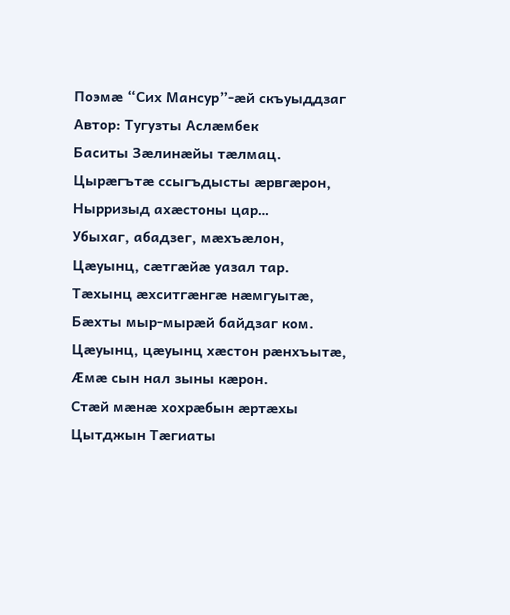Поэмæ “Сих Мансур”-æй скъуыддзаг
Автор: Тугузты Аслæмбек
Баситы Зæлинæйы тæлмац.
Цырæгътæ ссыгъдысты æрвгæрон,
Нырризыд ахæстоны цар…
Убыхаг, абадзег, мæхъæлон,
Цæуынц, сæтгæйæ уазал тар.
Тæхынц æхситгæнгæ нæмгуытæ,
Бæхты мыр-мырæй байдзаг ком.
Цæуынц, цæуынц хæстон рæнхъытæ,
Æмæ сын нал зыны кæрон.
Стæй мæнæ хохрæбын æртæхы
Цытджын Тæгиаты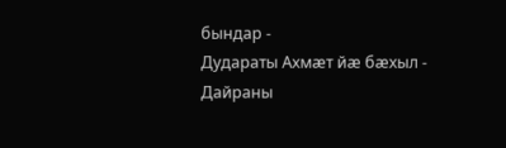бындар -
Дудараты Ахмæт йæ бæхыл -
Дайраны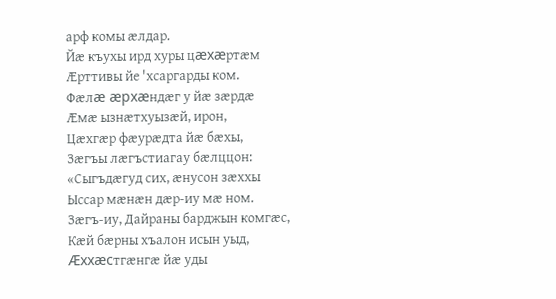арф комы æлдар.
Йæ къухы ирд хуры цæxæртæм
Æрттивы йе 'хсаргарды ком.
Фæлæ æpxæндæг у йæ зæрдæ
Æмæ ызнæтхуызæй, ирон,
Цæxгæp фæурæдта йæ бæхы,
Зæгъы лæгъстиагау бæлццон:
«Сыгъдæгуд сих, æнусон зæххы
Ыссар мæнæн дæр-иу мæ ном.
Зæгъ-иу, Дайраны барджын комгæc,
Кæй бæрны хъалон исын уыд,
Æxxæcтгæнгæ йæ уды